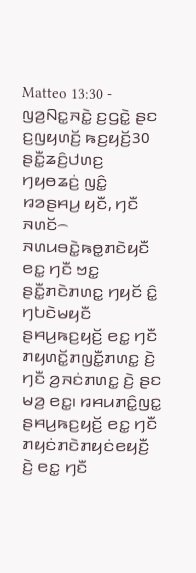Matteo 13:30 - ꤜꤤ꤬ꤡꤢ꤭ꤏꤢꤧ꤭ ꤢ꤬ꤞꤢꤧ꤭ ꤔꤢ ꤢ꤬ꤜꤟꤛꤢꤩ꤬ ꤒꤢ꤬ꤟꤢꤩ꤬30 ꤔꤢꤪ꤭ꤘꤢꤨ꤬ꤓꤛꤢ꤬ ꤚꤟꤥꤘꤢꤦ꤬ ꤜꤢꤨ꤭ ꤙꤤꤔꤌꤣ꤬ ꤟꤢꤪ, ꤚꤢꤪ ꤏꤛꤢꤩ꤮ ꤏꤛꤣꤋꤢꤧ꤭ꤒꤥ꤭ꤊꤢꤧꤟꤢꤪ ꤕꤢ꤭ ꤚꤢꤪ ꤠꤢ꤭ ꤔꤢꤪ꤭ꤊꤢꤧꤊꤛꤢ꤭ ꤚꤟꤢꤩ ꤢꤨ꤭ ꤚꤝꤢꤧꤗꤟꤢꤪ ꤔꤌꤣ꤬ꤒꤢ꤬ꤟꤢꤩ꤬ ꤕꤢ꤭ ꤚꤢꤪ ꤊꤟꤛꤢꤩ꤭ꤊꤜꤢꤪ꤭ꤊꤛꤢ꤭ ꤢꤧ꤬ ꤚꤢꤪ ꤤ꤬ꤏꤢꤦꤊꤛꤢ꤭ ꤢꤧ꤬ ꤔꤢ ꤗꤤ꤬ ꤕꤢ꤭꤯ ꤙꤌꤣꤊꤢꤨ꤭ꤜꤢ꤭ ꤔꤌꤣ꤬ꤒꤢ꤬ꤟꤢꤩ꤬ ꤕꤢ꤭ ꤚꤢꤪ ꤊꤟꤢꤦꤊꤢꤧꤊꤟꤢꤦꤕꤟꤢꤪ꤬ ꤢꤧ꤬ ꤕꤢ꤭ ꤚꤢꤪ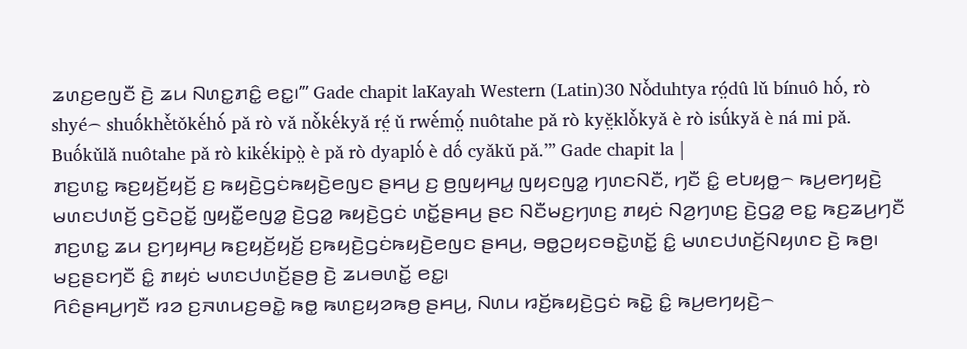ꤘꤛꤢ꤬ꤕꤜꤢꤪ ꤢꤧ꤬ ꤘꤣ ꤡꤛꤢ꤭ꤊꤢꤨ꤭ ꤕꤢ꤭꤯’” Gade chapit laKayah Western (Latin)30 Nò̌duhtya ró̤dû lǔ bínuô hò́, rò shyé꤮ shuốkhè̌tǒkè́hò́ pǎ rò vǎ nò̌kè́kyǎ ré̤ ǔ rwè́mò̤́ nuôtahe pǎ rò kyě̤klò̌kyǎ è rò isû́kyǎ è ná mi pǎ. Buốkǔlǎ nuôtahe pǎ rò kikè́kipò̤ è pǎ rò dyaplò́ è dố cyǎkǔ pǎ.’” Gade chapit la |
ꤊꤢ꤬ꤛꤢ꤭ ꤒꤢ꤬ꤟꤢꤩ꤬ꤟꤢꤩ꤬ ꤢ꤬ ꤒꤟꤢꤧ꤬ꤞꤢꤦꤒꤟꤢꤧ꤬ꤕꤜꤢ ꤔꤌꤣ꤬ ꤢ꤬ ꤥ꤬ꤜꤟꤌꤣ꤭ ꤜꤟꤢꤜꤤ꤭ ꤚꤛꤢꤡꤢꤪ, ꤚꤢꤪ ꤢꤨ꤭ ꤕꤝꤟꤥ꤭꤮ ꤒꤣ꤬ꤕꤚꤟꤢꤧ꤬ ꤗꤛꤢꤓꤛꤢꤩ꤬ ꤞꤢꤧꤑꤢꤩ꤭ ꤜꤟꤢꤪ꤭ꤕꤜꤤ꤭ ꤢꤧ꤬ꤞꤤ꤭ ꤒꤟꤢꤧ꤬ꤞꤢꤦ ꤛꤢꤩ꤭ꤔꤌꤣ꤬ ꤔꤢ ꤡꤢꤪꤗꤢ꤬ꤚꤛꤢ꤬ ꤊꤟꤢꤦ ꤡꤤ꤬ꤚꤛꤢ꤬ ꤢꤧ꤬ꤞꤤ꤭ ꤕꤢ꤭ ꤒꤢ꤬ꤘꤣ꤬ꤚꤢꤪ ꤊꤢ꤬ꤛꤢ꤭ ꤘꤣ ꤢ꤬ꤚꤟꤌꤣ꤬ ꤒꤢ꤬ꤟꤢꤩ꤬ꤟꤢꤩ꤬ ꤢ꤬ꤒꤟꤢꤧ꤬ꤞꤢꤦꤒꤟꤢꤧ꤬ꤕꤜꤢ ꤔꤌꤣ꤬, ꤋꤥ꤭ꤑꤟꤢꤋꤢꤧ꤭ꤛꤢꤩ꤭ ꤢꤨ꤭ ꤗꤛꤢꤓꤛꤢꤩ꤬ꤡꤟꤛꤢ ꤢꤧ꤬ ꤒꤥ꤬꤯ ꤗꤢ꤬ꤔꤢꤚꤢꤪ ꤢꤨ꤭ ꤊꤟꤢꤦ ꤗꤛꤢꤓꤛꤢꤩ꤬ꤔꤥ꤬ ꤢꤧ꤬ ꤘꤣꤋꤛꤢꤩ꤭ ꤕꤢ꤭꤯
ꤖꤢꤨꤔꤌꤣ꤬ꤚꤢꤪ ꤙꤤ ꤢ꤬ꤏꤛꤣꤢ꤬ꤋꤢꤧ꤭ ꤒꤥ꤭ ꤒꤛꤢ꤬ꤟꤤꤒꤥ꤬ ꤔꤌꤣ꤬, ꤡꤛꤣ ꤙꤢꤩ꤬ꤒꤟꤢꤧ꤬ꤞꤢꤦ ꤒꤢꤧ꤭ ꤢꤨ꤭ ꤒꤣ꤬ꤕꤚꤟꤢꤧ꤬꤮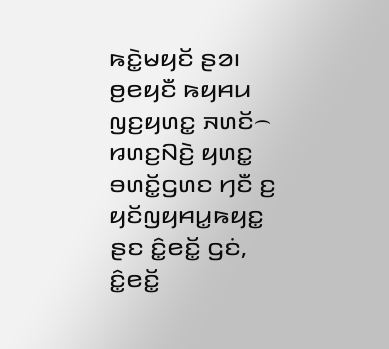ꤒꤢꤧ꤭ꤗꤟꤢꤩ ꤔꤤ꤯ ꤥ꤬ꤕꤟꤢꤪ ꤒꤟꤌꤣ ꤜꤢ꤬ꤟꤛꤢ꤭ ꤏꤛꤢꤩ꤮ ꤙꤛꤢ꤬ꤡꤢꤧ꤬ ꤟꤛꤢ꤭ ꤋꤛꤢꤩ꤭ꤞꤛꤢ ꤚꤢꤪ ꤢ꤬ ꤟꤢꤩꤜꤟꤌꤣ꤭ꤒꤟꤢ꤭ ꤔꤢ ꤢꤨ꤭ꤕꤢꤩ꤭ ꤞꤢꤦ, ꤢꤨ꤭ꤕꤢꤩ꤭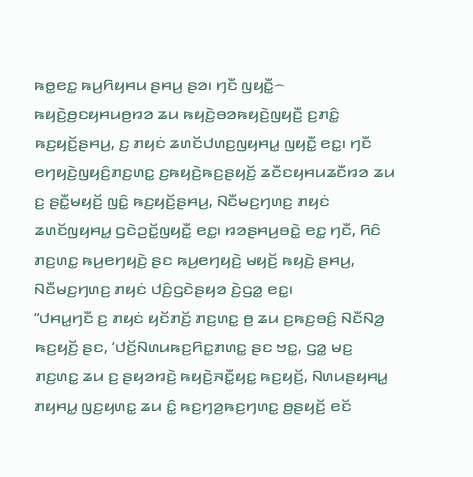ꤒꤥ꤭ꤕꤢ꤭ ꤒꤣ꤬ꤖꤟꤌꤣ ꤔꤌꤣ꤬ ꤔꤤ꤯ ꤚꤢꤪ ꤜꤟꤢꤪ꤭꤮ ꤒꤟꤢꤧ꤬ꤥ꤬ꤢꤟꤌꤣꤥ꤬ꤙꤤ ꤘꤣ ꤒꤟꤢꤧ꤬ꤋꤤꤒꤟꤢꤧ꤬ꤜꤟꤢꤪ꤬ ꤢ꤬ꤊꤢꤨ꤭ ꤒꤢ꤬ꤟꤢꤩ꤬ꤔꤌꤣ꤬, ꤢ꤬ ꤊꤟꤢꤦ ꤘꤛꤢꤩꤓꤛꤢ꤬ꤜꤟꤌꤣ꤭ ꤜꤟꤢꤪ꤭ ꤕꤢ꤭꤯ ꤚꤢꤪ ꤕꤚꤟꤢꤧ꤬ꤜꤟꤢꤨ꤬ꤊꤢ꤬ꤛꤢ꤭ ꤢ꤬ꤒꤟꤢꤧ꤬ꤒꤢ꤬ꤔꤟꤢꤩ꤬ ꤘꤢꤪꤢꤟꤌꤣꤘꤢꤪꤙꤤ ꤘꤣ ꤢ꤬ ꤔꤢꤪ꤭ꤗꤟꤢꤩ꤬ ꤜꤢꤨ꤭ ꤒꤢ꤬ꤟꤢꤩ꤬ꤔꤌꤣ꤬, ꤡꤢꤪꤗꤢ꤬ꤚꤛꤢ꤬ ꤊꤟꤢꤦ ꤘꤛꤢꤩꤜꤟꤌꤣ꤭ ꤞꤢꤧꤑꤢꤩ꤭ꤜꤟꤢꤪ꤭ ꤕꤢ꤭꤯ ꤙꤤꤔꤌꤣ꤬ꤋꤢꤧ꤭ ꤕꤢ꤭ ꤚꤢꤪ, ꤖꤢꤨ ꤊꤢ꤬ꤛꤢ꤭ ꤒꤣ꤬ꤕꤚꤟꤢꤧ꤬ ꤔꤢ ꤒꤣ꤬ꤕꤚꤟꤢꤧ꤬ ꤗꤟꤢꤩ꤬ ꤒꤟꤢꤧ꤬ ꤔꤌꤣ꤬, ꤡꤢꤪꤗꤢ꤬ꤚꤛꤢ꤬ ꤊꤟꤢꤦ ꤓꤢꤨ꤬ꤞꤢꤧꤔꤟꤤ ꤢꤧ꤬ꤞꤤ꤭ ꤕꤢ꤭꤯
“ꤓꤌꤣ꤭ꤚꤢꤪ ꤢ꤬ ꤊꤟꤢꤦ ꤟꤢꤩꤊꤢꤩ꤬ ꤊꤢ꤬ꤛꤢ꤭ ꤥ꤬ ꤘꤣ ꤢ꤬ꤒꤢ꤬ꤋꤢꤨ꤬ ꤡꤢꤪꤡꤤ꤬ ꤒꤢ꤬ꤟꤢꤩ꤬ ꤔꤢ, ‘ꤓꤢꤩ꤬ꤡꤛꤣꤒꤢ꤬ꤖꤢ꤭ꤊꤛꤢ꤭ ꤔꤢ ꤠꤢ꤭, ꤞꤤ꤭ ꤗꤢ꤬ ꤊꤢ꤬ꤛꤢ꤭ ꤘꤣ ꤢ꤬ ꤔꤟꤤꤙꤢꤧ꤬ ꤒꤟꤢꤧ꤬ꤏꤢꤪ꤭ꤟꤢ꤭ ꤒꤢ꤬ꤟꤢꤩ꤬, ꤡꤛꤣꤔꤟꤌꤣ꤭ ꤊꤟꤌꤣ꤭ ꤜꤢ꤬ꤟꤛꤢ꤭ ꤘꤣ ꤢꤨ꤭ ꤒꤢ꤬ꤚꤤ꤬ꤒꤢ꤬ꤚꤛꤢ꤭ ꤥ꤬ꤔꤟꤢꤩ꤬ ꤕꤢꤩ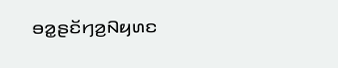ꤋꤤ꤭ꤔꤢꤩꤚꤤ꤬ꤡꤟꤛꤢ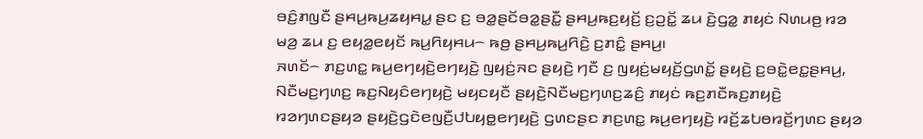ꤋꤢꤨ꤬ꤊꤜꤢꤪ ꤔꤌꤣ꤬ꤒꤣ꤬ꤘꤟꤌꤣ꤭ ꤔꤢ ꤢ꤬ ꤋꤤ꤭ꤔꤢꤩꤋꤤ꤭ꤔꤢꤪ꤭ ꤔꤌꤣ꤬ꤒꤢ꤬ꤟꤢꤩ꤬ ꤢ꤬ꤑꤢꤩ꤭ ꤘꤣ ꤢꤧ꤬ꤞꤤ꤭ ꤊꤟꤢꤦ ꤡꤛꤣꤥ꤬ ꤙꤤ ꤗꤤ꤬ ꤘꤣ ꤢ꤬ ꤕꤟꤤ꤭ꤕꤟꤢꤩ ꤒꤣ꤬ꤖꤟꤌꤣ꤮ ꤒꤥ꤬ ꤔꤌꤣ꤬ꤒꤣ꤬ꤖꤢꤧ꤬ ꤢ꤬ꤊꤢꤨ꤭ ꤔꤌꤣ꤬꤯
ꤏꤛꤢꤩ꤮ ꤊꤢ꤬ꤛꤢ꤭ ꤒꤣ꤬ꤕꤚꤟꤢꤧ꤬ꤕꤚꤟꤢꤧ꤬ ꤜꤟꤢꤦ꤬ꤏꤢ ꤔꤟꤢꤧ꤬ ꤚꤢꤪ ꤢ꤬ ꤜꤟꤢꤦ꤬ꤗꤟꤢꤩ꤬ꤞꤛꤢꤩ꤭ ꤔꤟꤢꤧ꤬ ꤢ꤬ꤋꤢꤧ꤭ꤕꤢ꤭ꤔꤌꤣ꤬, ꤡꤢꤪꤗꤢ꤬ꤚꤛꤢ꤬ ꤒꤢ꤬ꤡꤟꤢꤨꤕꤚꤟꤢꤧ꤬ ꤗꤟꤢꤟꤢꤪ ꤔꤟꤢꤧ꤬ꤡꤢꤪꤗꤢ꤬ꤚꤛꤢ꤬ꤘꤢꤨ꤬ ꤊꤟꤢꤦ ꤒꤢ꤬ꤊꤢꤪꤒꤢ꤬ꤊꤟꤢꤧ꤬ ꤙꤤꤚꤛꤢꤔꤟꤤ ꤔꤟꤢꤧ꤬ꤞꤢꤧꤕꤜꤢꤪ꤬ꤓꤝꤟꤥ꤭ꤕꤚꤟꤢꤧ꤬ ꤞꤛꤢꤔꤢ ꤊꤢ꤬ꤛꤢ꤭ ꤒꤣ꤬ꤕꤚꤟꤢꤧ꤬ ꤙꤢꤩ꤬ꤘꤝꤥꤙꤢꤩ꤬ꤚꤛꤢ ꤔꤟꤤ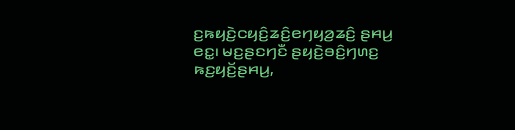ꤢ꤬ꤒꤟꤢꤧ꤬ꤍꤟꤢꤨ꤬ꤘꤢꤨ꤬ꤕꤚꤟꤤ꤬ꤘꤢꤨ꤬ ꤔꤌꤣ꤬ ꤕꤢ꤭꤯ ꤗꤢ꤬ꤔꤢꤚꤢꤪ ꤔꤟꤢꤧ꤬ꤋꤢꤨ꤬ꤚꤛꤢ꤬ ꤒꤢ꤬ꤟꤢꤩ꤬ꤔꤌꤣ꤬,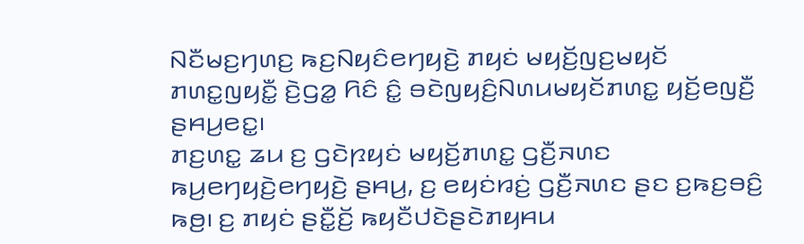ꤡꤢꤪꤗꤢ꤬ꤚꤛꤢ꤬ ꤒꤢ꤬ꤡꤟꤢꤨꤕꤚꤟꤢꤧ꤬ ꤊꤟꤢꤦ ꤗꤟꤢꤩ꤬ꤜꤢ꤬ꤗꤟꤢꤩ ꤊꤛꤢ꤭ꤜꤟꤢꤪ꤭ ꤢꤧ꤬ꤞꤤ꤭ ꤖꤢꤨ ꤢꤨ꤭ ꤋꤢꤧꤜꤟꤢꤨ꤬ꤡꤛꤣꤗꤟꤢꤩꤊꤛꤢ꤭ ꤟꤢꤩ꤬ꤕꤜꤢꤪ꤬ ꤔꤌꤣ꤬ꤕꤢ꤭꤯
ꤊꤢ꤬ꤛꤢ꤭ ꤘꤣ ꤢ꤬ ꤞꤢꤧꤐꤟꤢꤦ ꤗꤟꤢꤩ꤬ꤊꤛꤢ꤭ ꤞꤢꤪ꤬ꤏꤛꤢ ꤒꤣ꤬ꤕꤚꤟꤢꤧ꤬ꤕꤚꤟꤢꤧ꤬ ꤔꤌꤣ꤬, ꤢ꤬ ꤕꤟꤢꤦꤙꤢꤦ꤬ ꤞꤢꤪ꤬ꤏꤛꤢ ꤔꤢ ꤢ꤬ꤒꤢ꤬ꤋꤢꤨ꤬ ꤒꤥ꤬꤯ ꤢ꤬ ꤊꤟꤢꤦ ꤔꤢꤪ꤭ꤢꤩ꤬ ꤒꤟꤢꤪꤓꤢꤧꤔꤢꤧꤊꤟꤌꤣ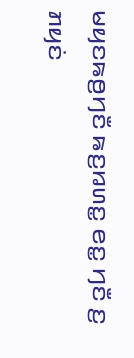ꤗꤟꤢꤒꤥ꤬ꤚꤢꤪ ꤒꤢ꤬ꤙꤛꤢ꤭ ꤕꤢ꤭ ꤚꤢꤪ ꤢ꤬ ꤊꤟꤢꤦ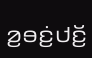ꤤ꤬ꤋꤢꤦ꤬ꤓꤢꤩ꤬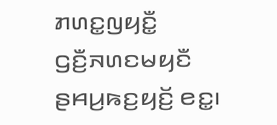ꤊꤛꤢ꤭ꤜꤟꤢꤪ꤭ ꤞꤢꤪ꤬ꤏꤛꤢꤗꤟꤢꤪ ꤔꤌꤣ꤬ꤒꤢ꤬ꤟꤢꤩ꤬ ꤕꤢ꤭꤯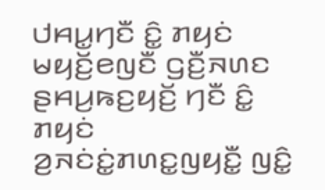ꤓꤌꤣ꤭ꤚꤢꤪ ꤢꤨ꤭ ꤊꤟꤢꤦ ꤗꤟꤢꤩ꤬ꤕꤜꤢꤪ ꤞꤢꤪ꤬ꤏꤛꤢ ꤔꤌꤣ꤬ꤒꤢ꤬ꤟꤢꤩ꤬ ꤚꤢꤪ ꤢꤨ꤭ ꤊꤟꤢꤦ ꤤ꤬ꤏꤢꤦꤢꤦ꤭ꤊꤛꤢ꤭ꤜꤟꤢꤪ꤭ ꤜꤢꤨ꤭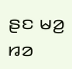ꤔꤢ ꤗꤤ꤬ ꤙꤤ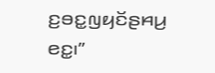ꤢ꤬ꤋꤢ꤭ꤜꤟꤢꤩꤔꤌꤣ꤬ ꤕꤢ꤭꤯”